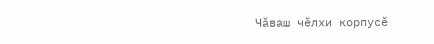Чӑваш чӗлхи корпусӗ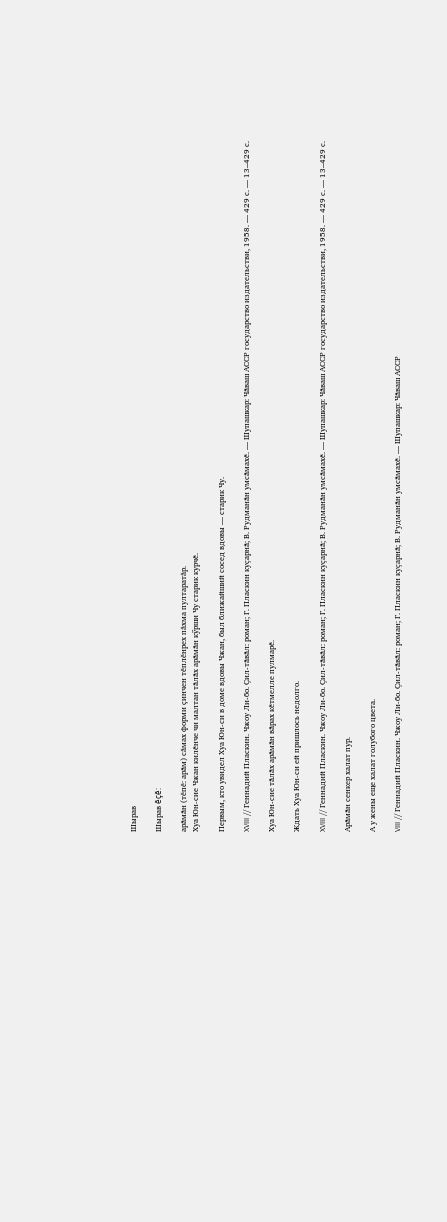Шырав

Шырав ĕçĕ:

арӑмӑн (тĕпĕ: арӑм) сăмах форми çинчен тĕплĕнрех пăхма пултаратăр.
Хуа Юн-сие Чжан килӗнче чи малтан тӑлӑх арӑмӑн кӳрши Чу старик курчӗ.

Первым, кто увидел Хуа Юн-си в доме вдовы Чжан, был ближайший сосед вдовы — старик Чу.

XVIII // Геннадий Пласкин. Чжоу Ли-бо. Ҫил-тӑвӑл: роман; Г. Пласкин куҫарнӑ; В. Рудманӑн умсӑмахӗ. — Шупашкар: Чӑваш АССР государство издательстви, 1958. — 429 с. — 13–429 с.

Хуа Юн-сие тӑлӑх арӑмӑн вӑрах кӗтмелле пулмарӗ.

Ждать Хуа Юн-си ей пришлось недолго.

XVIII // Геннадий Пласкин. Чжоу Ли-бо. Ҫил-тӑвӑл: роман; Г. Пласкин куҫарнӑ; В. Рудманӑн умсӑмахӗ. — Шупашкар: Чӑваш АССР государство издательстви, 1958. — 429 с. — 13–429 с.

Арӑмӑн сенкер халат пур.

А у жены еще халат голубого цвета.

VIII // Геннадий Пласкин. Чжоу Ли-бо. Ҫил-тӑвӑл: роман; Г. Пласкин куҫарнӑ; В. Рудманӑн умсӑмахӗ. — Шупашкар: Чӑваш АССР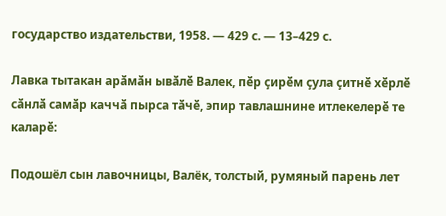государство издательстви, 1958. — 429 с. — 13–429 с.

Лавка тытакан арӑмӑн ывӑлӗ Валек, пӗр ҫирӗм ҫула ҫитнӗ хӗрлӗ сӑнлӑ самӑр каччӑ пырса тӑчӗ, эпир тавлашнине итлекелерӗ те каларӗ:

Подошёл сын лавочницы, Валёк, толстый, румяный парень лет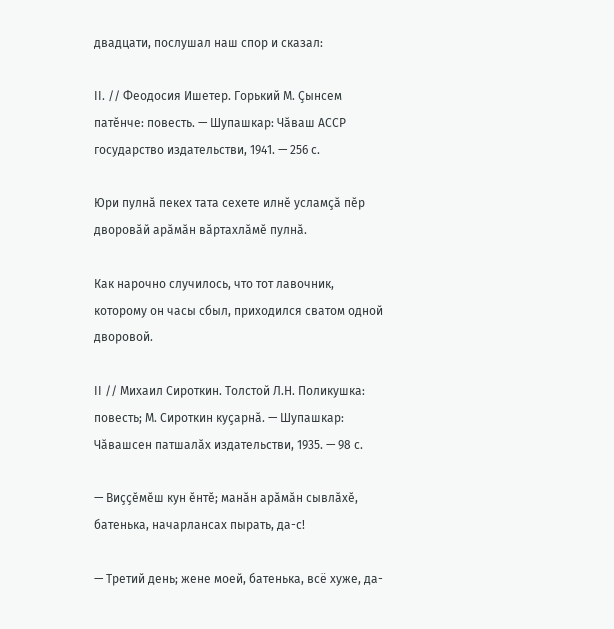двадцати, послушал наш спор и сказал:

II. // Феодосия Ишетер. Горький М. Ҫынсем патӗнче: повесть. — Шупашкар: Чӑваш АССР государство издательстви, 1941. — 256 с.

Юри пулнӑ пекех тата сехете илнӗ усламҫӑ пӗр дворовӑй арӑмӑн вӑртахлӑмӗ пулнӑ.

Как нарочно случилось, что тот лавочник, которому он часы сбыл, приходился сватом одной дворовой.

II // Михаил Сироткин. Толстой Л.Н. Поликушка: повесть; М. Сироткин куҫарнӑ. — Шупашкар: Чӑвашсен патшалӑх издательстви, 1935. — 98 с.

— Виҫҫӗмӗш кун ӗнтӗ; манӑн арӑмӑн сывлӑхӗ, батенька, начарлансах пырать, да-с!

— Третий день; жене моей, батенька, всё хуже, да-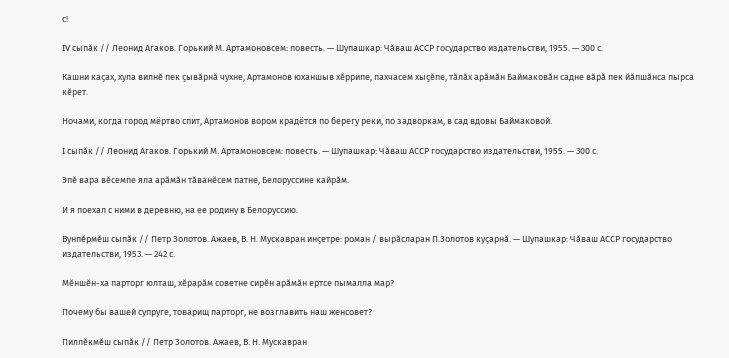с!

IV сыпӑк // Леонид Агаков. Горький М. Артамоновсем: повесть. — Шупашкар: Чӑваш АССР государство издательстви, 1955. — 300 с.

Кашни каҫах, хула вилнӗ пек ҫывӑрнӑ чухне, Артамонов юханшыв хӗррипе, пахчасем хыҫӗпе, тӑлӑх арӑмӑн Баймаковӑн садне вӑрӑ пек йӑпшӑнса пырса кӗрет.

Ночами, когда город мёртво спит, Артамонов вором крадётся по берегу реки, по задворкам, в сад вдовы Баймаковой.

I сыпӑк // Леонид Агаков. Горький М. Артамоновсем: повесть. — Шупашкар: Чӑваш АССР государство издательстви, 1955. — 300 с.

Эпӗ вара вӗсемпе яла арӑмӑн тӑванӗсем патне, Белоруссине кайрӑм.

И я поехал с ними в деревню, на ее родину в Белоруссию.

Вунпӗрмӗш сыпӑк // Петр Золотов. Ажаев, В. Н. Мускавран инҫетре: роман / вырӑсларан П.Золотов куҫарнӑ. — Шупашкар: Чӑваш АССР государство издательстви, 1953. — 242 с.

Мӗншӗн-ха парторг юлташ, хӗрарӑм советне сирӗн арӑмӑн ертсе пымалла мар?

Почему бы вашей супруге, товарищ парторг, не возглавить наш женсовет?

Пиллӗкмӗш сыпӑк // Петр Золотов. Ажаев, В. Н. Мускавран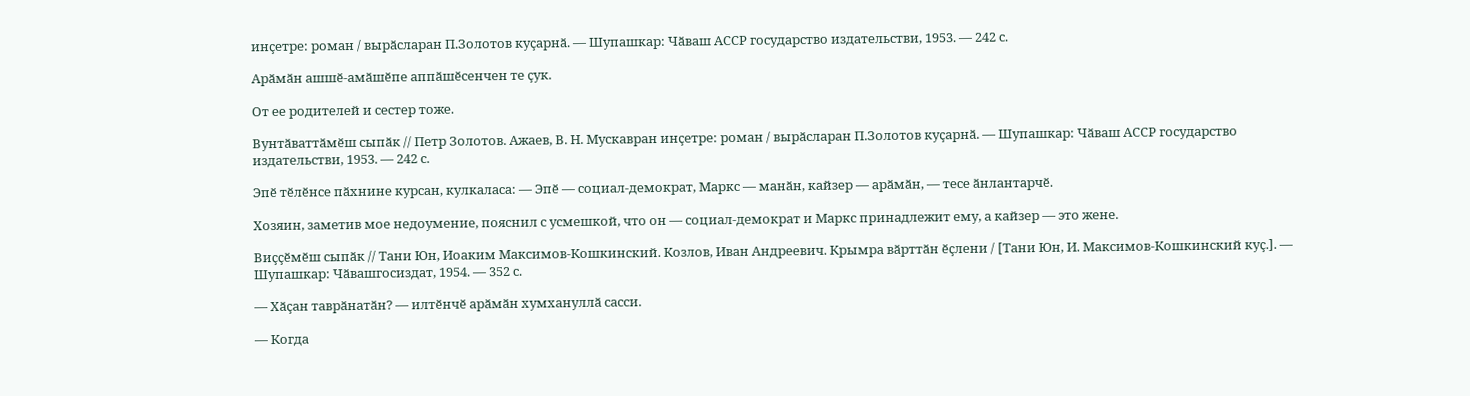инҫетре: роман / вырӑсларан П.Золотов куҫарнӑ. — Шупашкар: Чӑваш АССР государство издательстви, 1953. — 242 с.

Арӑмӑн ашшӗ-амӑшӗпе аппӑшӗсенчен те ҫук.

От ее родителей и сестер тоже.

Вунтӑваттӑмӗш сыпӑк // Петр Золотов. Ажаев, В. Н. Мускавран инҫетре: роман / вырӑсларан П.Золотов куҫарнӑ. — Шупашкар: Чӑваш АССР государство издательстви, 1953. — 242 с.

Эпӗ тӗлӗнсе пӑхнине курсан, кулкаласа: — Эпӗ — социал-демократ, Маркс — манӑн, кайзер — арӑмӑн, — тесе ӑнлантарчӗ.

Хозяин, заметив мое недоумение, пояснил с усмешкой, что он — социал-демократ и Маркс принадлежит ему, а кайзер — это жене.

Виҫҫӗмӗш сыпӑк // Тани Юн, Иоаким Максимов-Кошкинский. Козлов, Иван Андреевич. Крымра вӑрттӑн ӗҫлени / [Тани Юн, И. Максимов-Кошкинский куҫ.]. — Шупашкар: Чӑвашгосиздат, 1954. — 352 с.

— Хӑҫан таврӑнатӑн? — илтӗнчӗ арӑмӑн хумхануллӑ сасси.

— Когда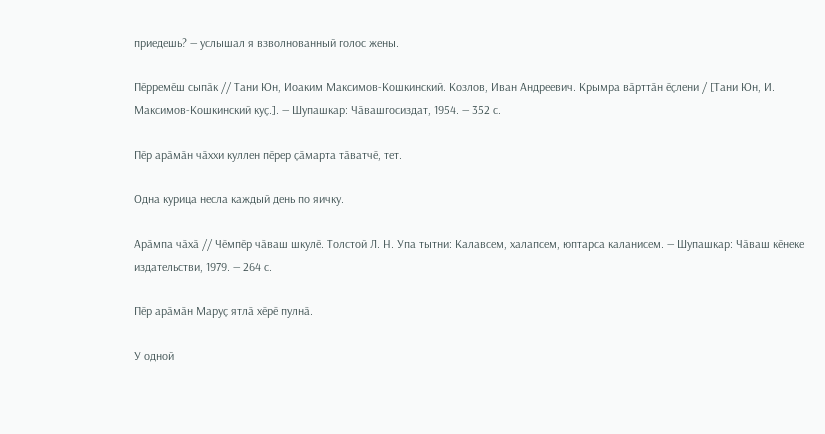приедешь? — услышал я взволнованный голос жены.

Пӗрремӗш сыпӑк // Тани Юн, Иоаким Максимов-Кошкинский. Козлов, Иван Андреевич. Крымра вӑрттӑн ӗҫлени / [Тани Юн, И. Максимов-Кошкинский куҫ.]. — Шупашкар: Чӑвашгосиздат, 1954. — 352 с.

Пӗр арӑмӑн чӑххи куллен пӗрер ҫӑмарта тӑватчӗ, тет.

Одна курица несла каждый день по яичку.

Арӑмпа чӑхӑ // Чӗмпӗр чӑваш шкулӗ. Толстой Л. Н. Упа тытни: Калавсем, халапсем, юптарса каланисем. — Шупашкар: Чӑваш кӗнеке издательстви, 1979. — 264 с.

Пӗр арӑмӑн Маруҫ ятлӑ хӗрӗ пулнӑ.

У одной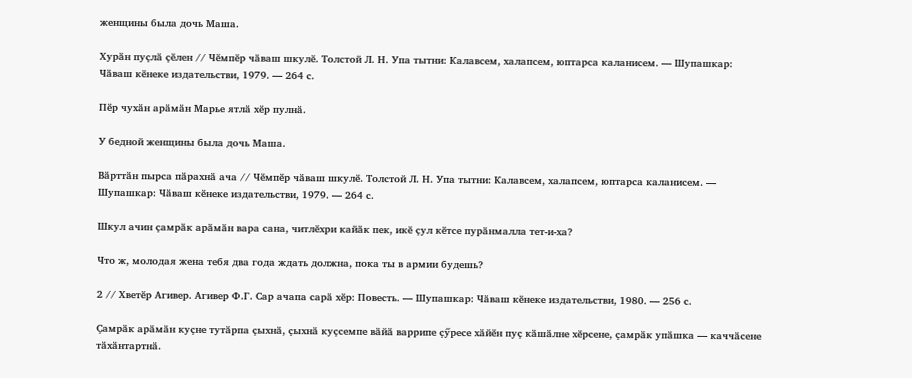женщины была дочь Маша.

Хурӑн пуҫлӑ ҫӗлен // Чӗмпӗр чӑваш шкулӗ. Толстой Л. Н. Упа тытни: Калавсем, халапсем, юптарса каланисем. — Шупашкар: Чӑваш кӗнеке издательстви, 1979. — 264 с.

Пӗр чухӑн арӑмӑн Марье ятлӑ хӗр пулнӑ.

У бедной женщины была дочь Маша.

Вӑрттӑн пырса пӑрахнӑ ача // Чӗмпӗр чӑваш шкулӗ. Толстой Л. Н. Упа тытни: Калавсем, халапсем, юптарса каланисем. — Шупашкар: Чӑваш кӗнеке издательстви, 1979. — 264 с.

Шкул ачин ҫамрӑк арӑмӑн вара сана, читлӗхри кайӑк пек, икӗ ҫул кӗтсе пурӑнмалла тет-и-ха?

Что ж, молодая жена тебя два года ждать должна, пока ты в армии будешь?

2 // Хветӗр Агивер. Агивер Ф.Г. Сар ачапа сарӑ хӗр: Повесть. — Шупашкар: Чӑваш кӗнеке издательстви, 1980. — 256 с.

Ҫамрӑк арӑмӑн куҫне тутӑрпа ҫыхнӑ, ҫыхнӑ куҫсемпе вӑйӑ варрипе ҫӳресе хӑйӗн пуҫ кӑшӑлне хӗрсене, ҫамрӑк упӑшка — каччӑсене тӑхӑнтартнӑ.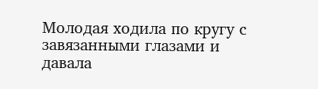Молодая ходила по кругу с завязанными глазами и давала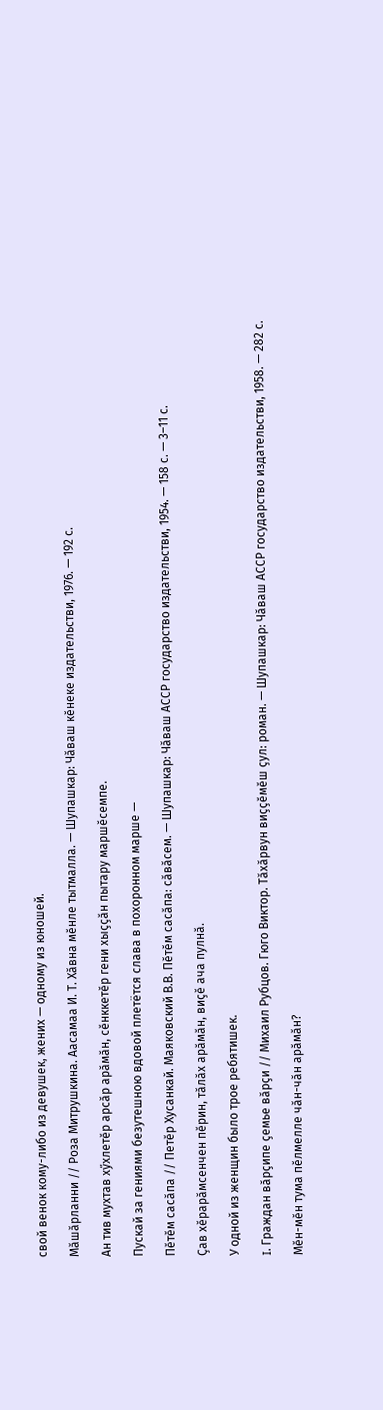свой венок кому-либо из девушек, жених — одному из юношей.

Мӑшӑрланни // Роза Митрушкина. Аасамаа И. Т. Хӑвна мӗнле тытмалла. — Шупашкар: Чӑваш кӗнеке издательстви, 1976. — 192 с.

Ан тив мухтав хӳхлетӗр арсӑр арӑмӑн, сӗнккетӗр гени хыҫҫӑн пытару маршӗсемпе.

Пускай за гениями безутешною вдовой плетётся слава в похоронном марше —

Пӗтӗм сасӑпа // Петӗр Хусанкай. Маяковский В.В. Пӗтӗм сасӑпа: сӑвӑсем. — Шупашкар: Чӑваш АССР государство издательстви, 1954. — 158 с. — 3–11 с.

Ҫав хӗрарӑмсенчен пӗрин, тӑлӑх арӑмӑн, виҫӗ ача пулнӑ.

У одной из женщин было трое ребятишек.

I. Граждан вӑрҫипе ҫемье вӑрҫи // Михаил Рубцов. Гюго Виктор. Тӑхӑрвун виҫҫӗмӗш ҫул: роман. — Шупашкар: Чӑваш АССР государство издательстви, 1958. — 282 с.

Мӗн-мӗн тума пӗлмелле чӑн-чӑн арӑмӑн?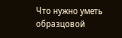Что нужно уметь образцовой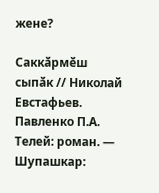жене?

Саккӑрмӗш сыпӑк // Николай Евстафьев. Павленко П.А. Телей: роман. — Шупашкар: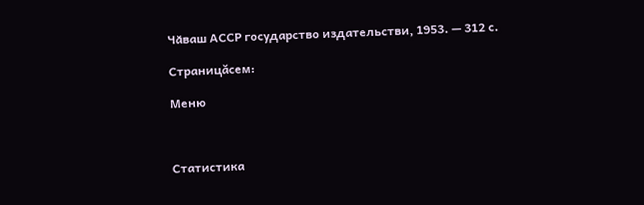Чӑваш АССР государство издательстви, 1953. — 312 с.

Страницăсем:

Меню



Статистика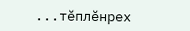...тĕплӗнрех